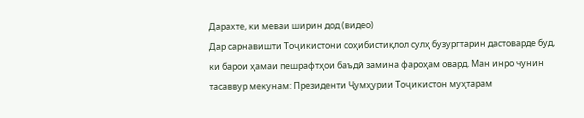Дарахте, ки меваи ширин дод (видео)
Дар сарнавишти Тоҷикистони соҳибистиқлол сулҳ бузургтарин дастоварде буд, ки барои ҳамаи пешрафтҳои баъдӣ замина фароҳам овард. Ман инро чунин тасаввур мекунам: Президенти Ҷумҳурии Тоҷикистон муҳтарам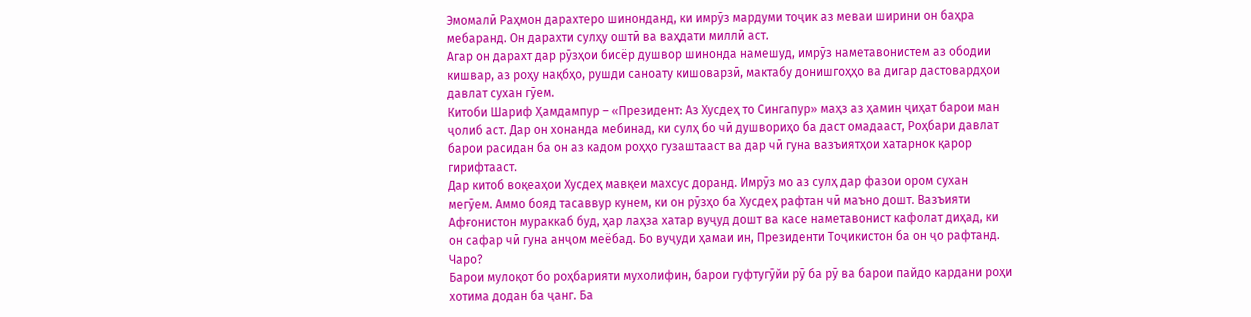Эмомалӣ Раҳмон дарахтеро шинонданд, ки имрӯз мардуми тоҷик аз меваи ширини он баҳра мебаранд. Он дарахти сулҳу оштӣ ва ваҳдати миллӣ аст.
Агар он дарахт дар рӯзҳои бисёр душвор шинонда намешуд, имрӯз наметавонистем аз ободии кишвар, аз роҳу нақбҳо, рушди саноату кишоварзӣ, мактабу донишгоҳҳо ва дигар дастовардҳои давлат сухан гӯем.
Китоби Шариф Ҳамдампур – «Президент: Аз Хусдеҳ то Сингапур» маҳз аз ҳамин ҷиҳат барои ман ҷолиб аст. Дар он хонанда мебинад, ки сулҳ бо чӣ душвориҳо ба даст омадааст, Роҳбари давлат барои расидан ба он аз кадом роҳҳо гузаштааст ва дар чӣ гуна вазъиятҳои хатарнок қарор гирифтааст.
Дар китоб воқеаҳои Хусдеҳ мавқеи махсус доранд. Имрӯз мо аз сулҳ дар фазои ором сухан мегӯем. Аммо бояд тасаввур кунем, ки он рӯзҳо ба Хусдеҳ рафтан чӣ маъно дошт. Вазъияти Афғонистон мураккаб буд, ҳар лаҳза хатар вуҷуд дошт ва касе наметавонист кафолат диҳад, ки он сафар чӣ гуна анҷом меёбад. Бо вуҷуди ҳамаи ин, Президенти Тоҷикистон ба он ҷо рафтанд.
Чаро?
Барои мулоқот бо роҳбарияти мухолифин, барои гуфтугӯйи рӯ ба рӯ ва барои пайдо кардани роҳи хотима додан ба ҷанг. Ба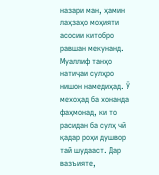назари ман, ҳамин лаҳзаҳо моҳияти асосии китобро равшан мекунанд. Муаллиф танҳо натиҷаи сулҳро нишон намедиҳад. Ӯ мехоҳад ба хонанда фаҳмонад, ки то расидан ба сулҳ чӣ қадар роҳи душвор тай шудааст. Дар вазъияте,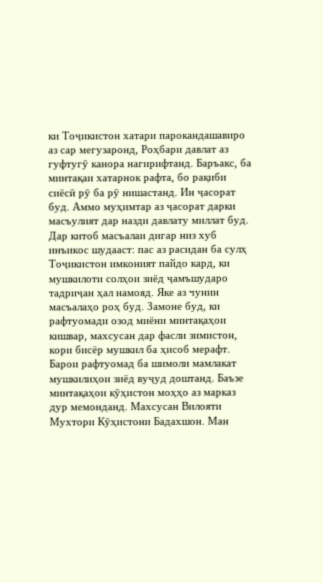ки Тоҷикистон хатари парокандашавиро аз сар мегузаронд, Роҳбари давлат аз гуфтугӯ канора нагирифтанд. Баръакс, ба минтақаи хатарнок рафта, бо рақиби сиёсӣ рӯ ба рӯ нишастанд. Ин ҷасорат буд. Аммо муҳимтар аз ҷасорат дарки масъулият дар назди давлату миллат буд.
Дар китоб масъалаи дигар низ хуб инъикос шудааст: пас аз расидан ба сулҳ Тоҷикистон имконият пайдо кард, ки мушкилоти солҳои зиёд ҷамъшударо тадриҷан ҳал намояд. Яке аз чунин масъалаҳо роҳ буд. Замоне буд, ки рафтуомади озод миёни минтақаҳои кишвар, махсусан дар фасли зимистон, кори бисёр мушкил ба ҳисоб мерафт. Барои рафтуомад ба шимоли мамлакат мушкилиҳои зиёд вуҷуд доштанд. Баъзе минтақаҳои кӯҳистон моҳҳо аз марказ дур мемонданд. Махсусан Вилояти Мухтори Кӯҳистони Бадахшон. Ман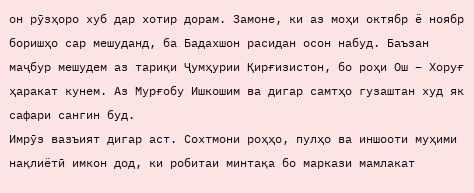он рӯзҳоро хуб дар хотир дорам. Замоне, ки аз моҳи октябр ё ноябр боришҳо сар мешуданд, ба Бадахшон расидан осон набуд. Баъзан маҷбур мешудем аз тариқи Ҷумҳурии Қирғизистон, бо роҳи Ош – Хоруғ ҳаракат кунем. Аз Мурғобу Ишкошим ва дигар самтҳо гузаштан худ як сафари сангин буд.
Имрӯз вазъият дигар аст. Сохтмони роҳҳо, пулҳо ва иншооти муҳими нақлиётӣ имкон дод, ки робитаи минтақа бо маркази мамлакат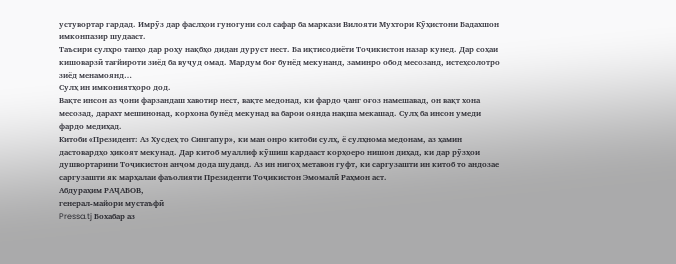устувортар гардад. Имрӯз дар фаслҳои гуногуни сол сафар ба маркази Вилояти Мухтори Кӯҳистони Бадахшон имконпазир шудааст.
Таъсири сулҳро танҳо дар роҳу нақбҳо дидан дуруст нест. Ба иқтисодиёти Тоҷикистон назар кунед. Дар соҳаи кишоварзӣ тағйироти зиёд ба вуҷуд омад. Мардум боғ бунёд мекунанд, заминро обод месозанд, истеҳсолотро зиёд менамоянд…
Сулҳ ин имкониятҳоро дод.
Вақте инсон аз ҷони фарзандаш хавотир нест, вақте медонад, ки фардо ҷанг оғоз намешавад, он вақт хона месозад, дарахт мешинонад, корхона бунёд мекунад ва барои оянда нақша мекашад. Сулҳ ба инсон умеди фардо медиҳад.
Китоби «Президент: Аз Хусдеҳ то Сингапур», ки ман онро китоби сулҳ, ё сулҳнома медонам, аз ҳамин дастовардҳо ҳикоят мекунад. Дар китоб муаллиф кӯшиш кардааст корҳоеро нишон диҳад, ки дар рӯзҳои душвортарини Тоҷикистон анҷом дода шуданд. Аз ин нигоҳ метавон гуфт, ки саргузашти ин китоб то андозае саргузашти як марҳалаи фаъолияти Президенти Тоҷикистон Эмомалӣ Раҳмон аст.
Абдураҳим РАҶАБОВ,
генерал-майори мустаъфӣ
Pressa.tj Бохабар аз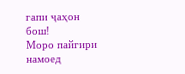гапи ҷаҳон бош!
Моро пайгири намоед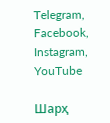Telegram, Facebook, Instagram, YouTube

Шарҳ